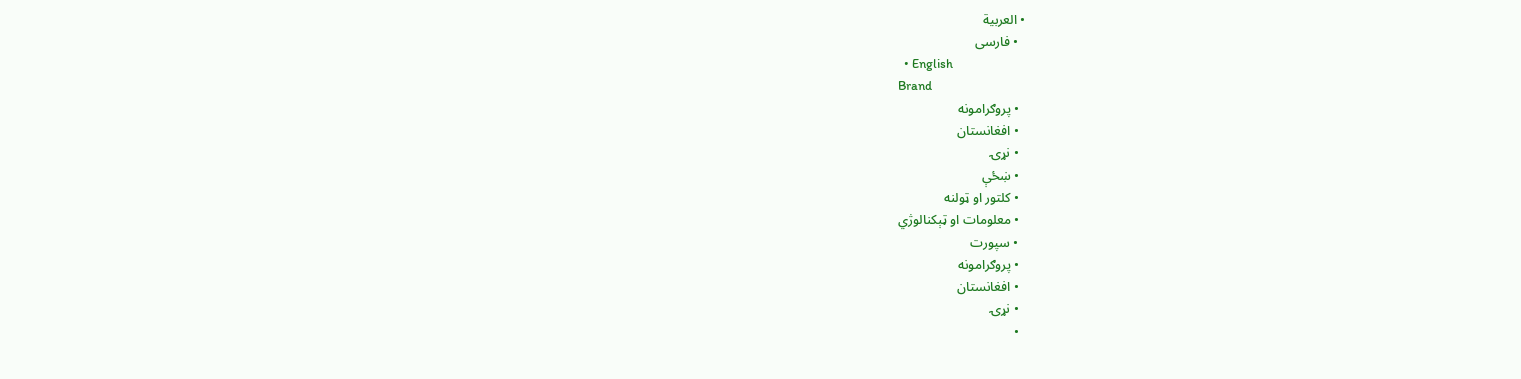• العربية
  • فارسی
  • English
Brand
  • پروګرامونه
  • افغانستان
  • نړۍ
  • ښځې
  • کلتور او ټولنه
  • معلومات او ټېکنالوژي
  • سپورت
  • پروګرامونه
  • افغانستان
  • نړۍ
  •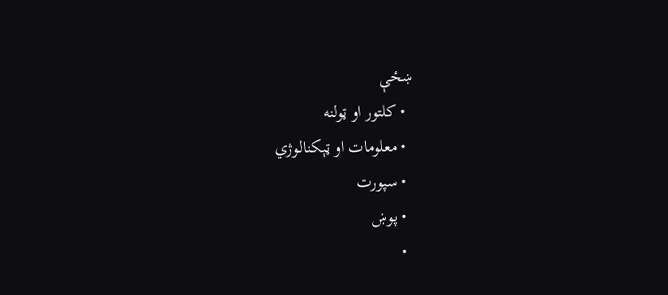ښځې
  • کلتور او ټولنه
  • معلومات او ټېکنالوژي
  • سپورت
  • پوښ
  •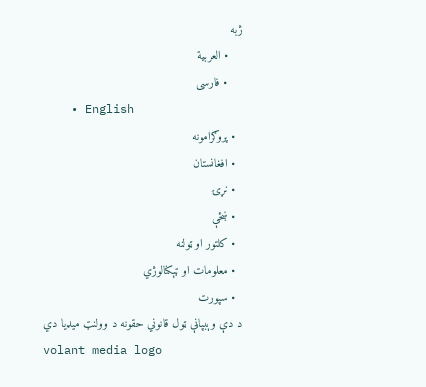ژبه
    • العربية
    • فارسی
    • English
  • پروګرامونه
  • افغانستان
  • نړۍ
  • ښځې
  • کلتور او ټولنه
  • معلومات او ټېکنالوژي
  • سپورت
د دې وېبپاڼې ټول قانوني حقونه د وولنټ میډیا دي
volant media logo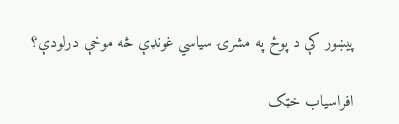پیښور کې د پوځ په مشرۍ سیاسي غونډې څه موخې درلودې؟

افراسیاب خټک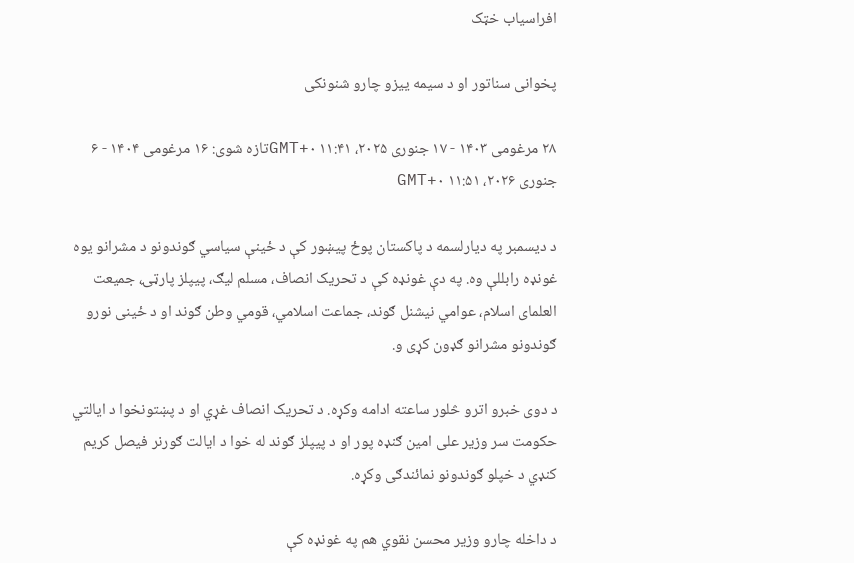افراسیاب خټک

پخوانی سناتور او د سیمه ییزو چارو شنونکی

۲۸ مرغومی ۱۴۰۳ - ۱۷ جنوری ۲۰۲۵، ۱۱:۴۱ GMT+۰تازه شوی: ۱۶ مرغومی ۱۴۰۴ - ۶ جنوری ۲۰۲۶، ۱۱:۵۱ GMT+۰

د دیسمبر په دیارلسمه د پاکستان پوځ پیښور کې د ځینې سیاسي ګوندونو د مشرانو یوه غونډه رابللې وه. په دې غونډه کې د تحریک انصاف، مسلم لیګ، پیپلز پارټۍ، جمیعت العلمای اسلام، عوامي نیشنل ګوند، جماعت اسلامي، قومي وطن ګوند او د ځینی نورو ګوندونو مشرانو ګډون کړی و.

د دوی خبرو اترو څلور ساعته ادامه وکړه. د تحریک انصاف غړي ‌او د پښتونخوا د ایالتي حکومت سر وزیر علی امین ګنډه پور او د پیپلز ګوند له خوا د ایالت ګورنر فیصل کریم کنډي د خپلو ګوندونو نمائندګی وکړه.

د داخله چارو وزیر محسن نقوي هم په غونډه کې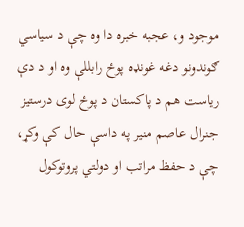موجود و، عجبه خبره دا وه چې د سیاسي ګوندونو دغه غونډه پوځ رابللې وه او د دې ریاست هم د پاکستان د پوځ لوی درستیز جنرال عاصم منیر په داسې حال کې وکړ، چې د حفظ مراتب او دولتي پروتوکول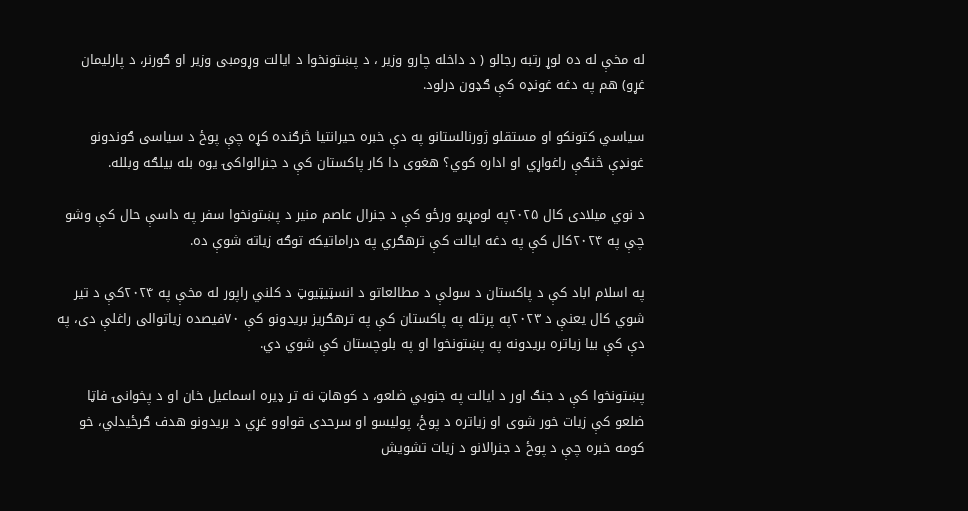له مخې له ده لوړ رتبه رجالو ( د داخله چارو وزیر ، د پښتونخوا د ایالت وړومبی وزیر او ګورنر، د پارلیمان غړو) هم په دغه غونډه کې ګډون درلود.

سیاسي کتونکو او مستقلو ژورنالستانو په دې خبره حیرانتیا څرګنده کړه چې پوځ د سیاسی ګوندونو غونډې څنګې راغواړي او اداره کوي؟ هغوی دا کار پاکستان کې د جنرالواکۍ یوه بله بیلګه وبلله.

د نوي میلادی کال ۲۰۲۵په لومړیو ورځو کې د جنرال عاصم منیر د پښتونخوا سفر په داسې حال کې وشو چې په ۲۰۲۴کال کې په دغه ایالت کې ترهګري په دراماتیکه توګه زیاته شوې ده.

په اسلام اباد کې د پاکستان د سولې د مطالعاتو د انسټيټیوټ د کلني راپور له مخې په ۲۰۲۴کې د تیر شوي کال یعنې د ۲۰۲۳په پرتله په پاکستان کې په ترهګریز بریدونو کې ۷۰فیصده زیاتوالی راغلې دی، په دې کې بیا زیاتره بریدونه په پښتونخوا او په بلوچستان کې شوي دي.

پښتونخوا کې د جنګ اور د ایالت په جنوبي ضلعو، د کوهاټ نه تر ډیره اسماعیل خان او د پخوانۍ فاټا ضلعو کې زیات خور شوی او زیاتره د پوځ، پولیسو او سرحدی قواوو غړي د بریدونو هدف ګرځیدلي، خو کومه خبره چې د پوځ د جنرالانو د زیات تشویش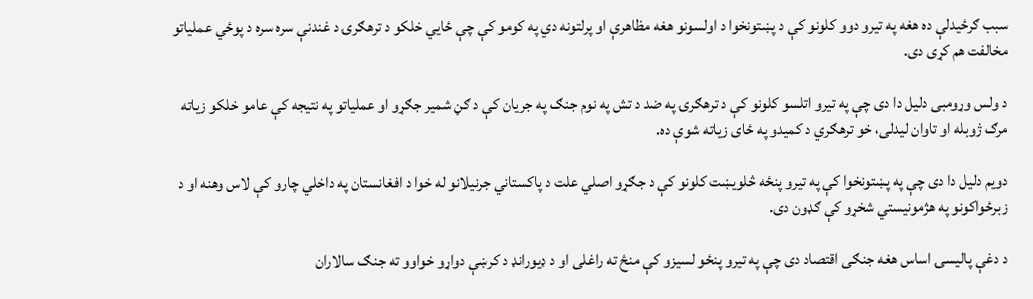سبب ګرځیدلې ده هغه په تیرو دوو کلونو کې د پښتونخوا د اولسونو هغه مظاهرې او پرلتونه دي په کومو کې چې ځايي خلکو د ترهګرۍ د غندنې سره سره د پوځي عملیاتو مخالفت هم کړی دی.

د ولس وړومبی دلیل دا دی چې په تیرو اتلسو کلونو کې د ترهګرۍ په ضد د تش په نوم جنګ په جریان کې د ګڼ شمیر جګړو او عملیاتو په نتیجه کې عامو خلکو زیاته مرګ ژوبله او تاوان لیدلی، خو ترهګري د کمیدو په ځای زیاته شوې ده.

دویم دلیل دا دی چې په پښتونخوا کې په تیرو پنځه څلویښت کلونو کې د جګړو اصلي علت د پاکستاني جرنیلانو له خوا د افغانستان په داخلي چارو کې لاس وهنه او د زبرځواکونو په هژمونیستي شخړو کې ګډون دی.

د دغې پالیسۍ اساس هغه جنګی اقتصاد دی چې په تیرو پنځو لسیزو کې منځ ته راغلی او د ډیورانډ د کرښې دواړو خواوو ته جنګ سالاران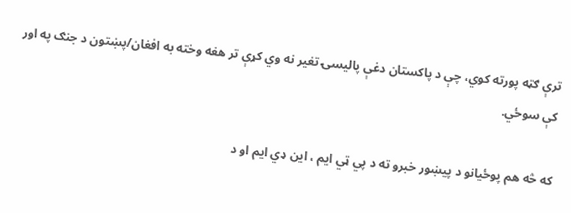ترې ګټه پورته کوي، چې د پاکستان دغې پالیسۍ تغیر نه وي کړې تر هغه وخته به افغان/پښتون د جنګ په اور کې سوځي.

که څه هم پوځیانو د پیښور خبرو ته د پي ټي ایم ، این ډي ایم او د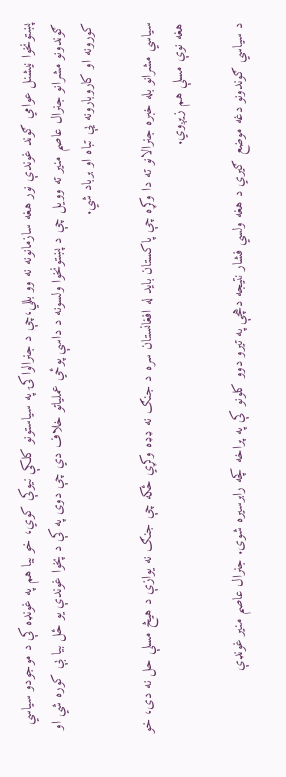پښتونخوا نیشنل عوامي ګوند غوندې نور هغه سازمانونه نه وو بللي،چې د جنرالواکۍ په سیاستونو کلکې نیوکې کوي، خو بیا هم په غونډه کې د موجودو سیاسي ګوندونو مشرانو جنرال عاصم منیر ته وویل چې د پښتونخوا ولسونه د داسې پوځي عملیاتو خلاف دي چې دوی په کې د پخوا غوندې یو ځل بیا بې کوره شي او کورونه او کاروبارونه یې تباه او برباد شي.

سیاسي مشرانو بله خبره جنرالانو ته دا وکړه چې پاکستان باید له افغانستان سره د جنګ نه ډډه وکړي ځکه چې جنګ نه یوازې د هیڅ مسلې حل نه دی، خو هغه نوې مسلې هم زیږوي.

د سیاسي ګوندونو دغه موضع ګیري د هغه ولسي فشار نتیجه دهچې په تیرو دوو کلونو کې په پراخه کچه رابرسیره شوی. جنرال عاصم منیر غونډې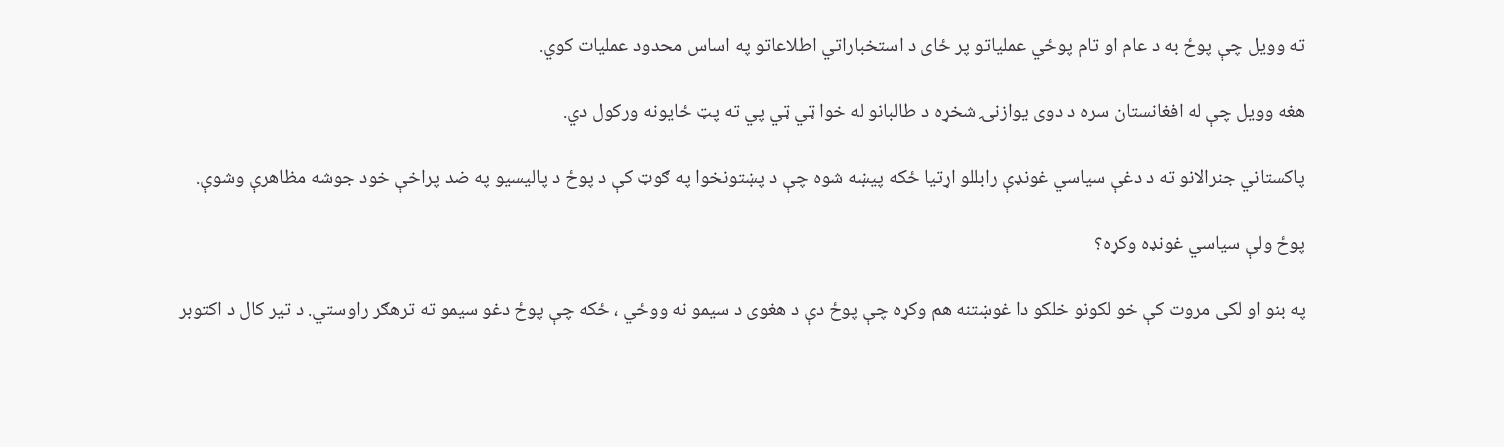ته وویل چې پوځ به د عام او تام پوځي عملیاتو پر ځای د استخباراتي اطلاعاتو په اساس محدود عملیات کوي.

هغه وویل چې له افغانستان سره د دوی یوازنۍ شخړه د طالبانو له خوا ټي ټي پي ته پټ ځایونه ورکول دي.

پاکستاني جنرالانو ته د دغې سیاسي غونډې رابللو اړتیا ځکه پیښه شوه چې د پښتونخوا په ګوټ کې د پوځ د پالیسیو په ضد پراخې خود جوشه مظاهرې وشوې.

پوځ ولې سیاسي غونډه وکړه؟

په بنو او لکی مروت کې خو لکونو خلکو دا غوښتنه هم وکړه چې پوځ دې د هغوی د سیمو نه ووځي ، ځکه چې پوځ دغو سیمو ته ترهګر راوستي. د تیر کال د اکتوبر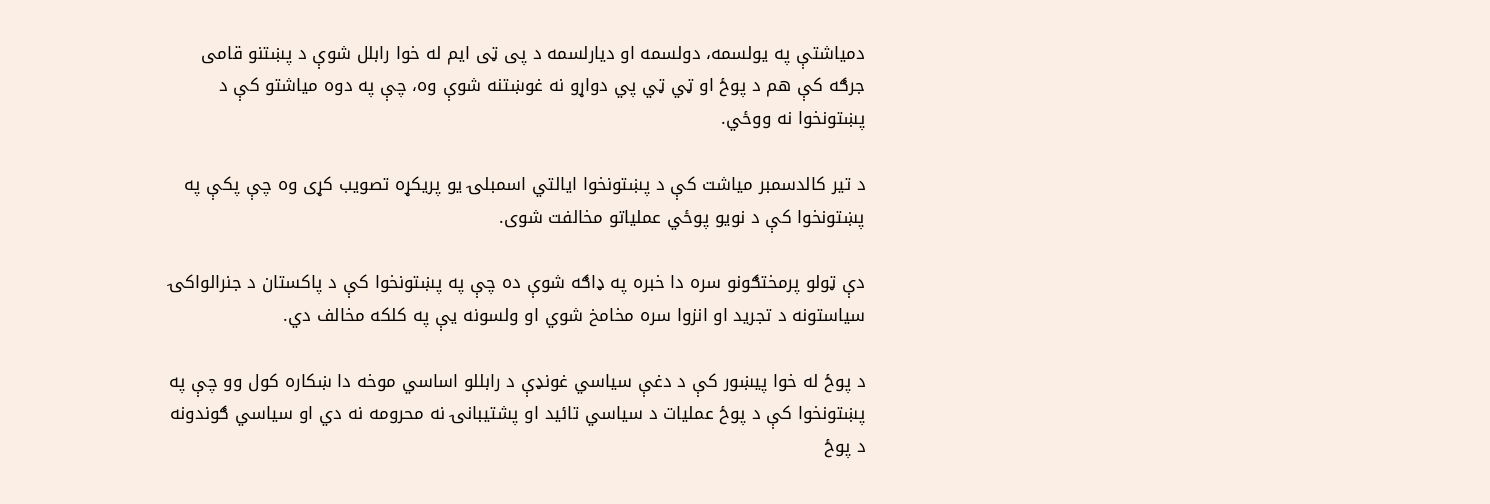دمیاشتې په یولسمه، دولسمه او دیارلسمه د پی ټی ایم له خوا رابلل شوې د پښتنو قامی جرګه کې هم د پوځ او ټي ټي پي دواړو نه غوښتنه شوې وه، چې په دوه میاشتو کې د پښتونخوا نه ووځي.

د تیر کالدسمبر میاشت کې د پښتونخوا ایالتي اسمبلۍ یو پریکړه تصویب کړی وه چې پکې په پښتونخوا کې د نویو پوځي عملیاتو مخالفت شوی.

دې ټولو پرمختګونو سره دا خبره په ډاګه شوې ده چې په پښتونخوا کې د پاکستان د جنرالواکۍ سیاستونه د تجرید او انزوا سره مخامخ شوي او ولسونه یې په کلکه مخالف دي.

د پوځ له خوا پیښور کې د دغې سیاسي غونډې د رابللو اساسي موخه دا ښکاره کول وو چې په پښتونخوا کې د پوځ عملیات د سیاسي تائید او پشتیبانۍ نه محرومه نه دي او سیاسي ګوندونه د پوځ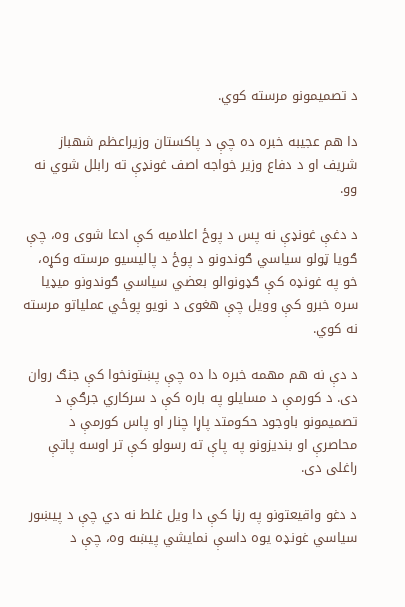د تصمیمونو مرسته کوي.

دا هم عجیبه خبره ده چې د پاکستان وزیراعظم شهباز شریف او د دفاع وزیر خواجه اصف غونډې ته رابلل شوي نه وو.

د دغې غونډې نه پس د پوځ اعلامیه کې ادعا شوی وه، چې ګویا ټولو سیاسي ګوندونو د پوځ د پالیسیو مرسته وکړه، خو په غونډه کې ګډونوالو بعضي سیاسي ګوندونو میډیا سره خبرو کې وویل چې هغوی د نویو پوځي عملیاتو مرسته نه کوي.

د دې نه هم مهمه خبره دا ده چې پښتونخوا کې جنګ روان دی. د کورمې د مسایلو په باره کې د سرکاري جرګې د تصمیمونو باوجود حکومتد پاړا چنار او پاس کورمې د محاصرې او بندیزونو په پاې ته رسولو کې تر اوسه پاتې راغلی دی.

د دغو واقیعتونو په رڼا کې دا ویل غلط نه دي چې د پیښور سیاسي غونډه یوه داسې نمایشي پیښه وه، چې د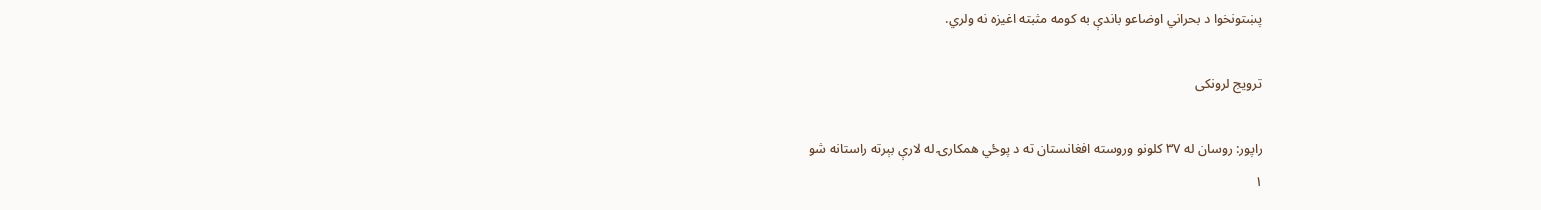پښتونخوا د بحراني اوضاعو باندې به کومه مثبته اغیزه نه ولري.

ترویج لرونکی

راپور: روسان له ۳۷ کلونو وروسته افغانستان ته د پوځي همکارۍ له لارې بېرته راستانه شو
۱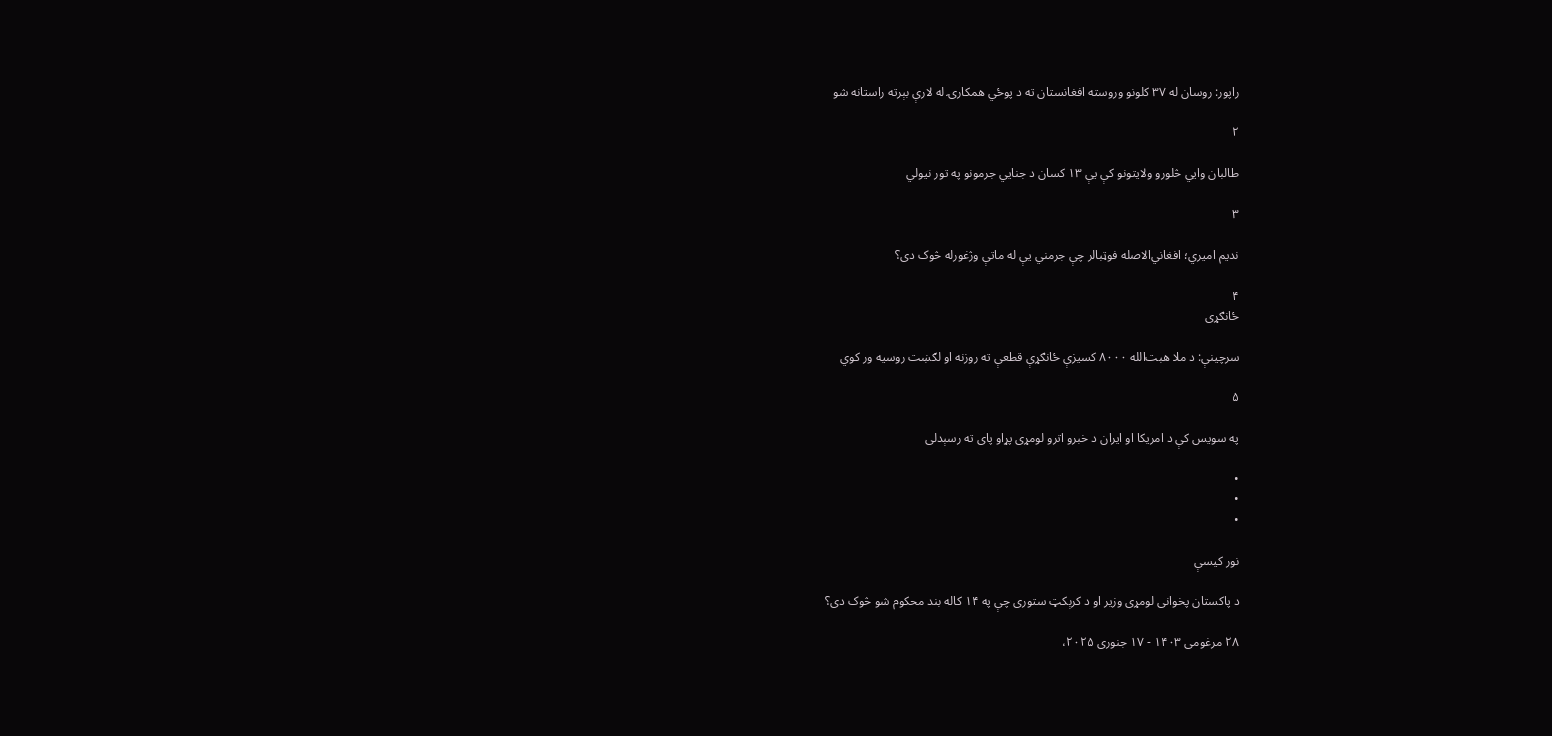راپور: روسان له ۳۷ کلونو وروسته افغانستان ته د پوځي همکارۍ له لارې بېرته راستانه شو

۲

طالبان وایي څلورو ولایتونو کې یې ۱۳ کسان د جنايي جرمونو په تور نیولي

۳

ندیم امیري؛ افغاني‌الاصله فوټبالر چې جرمني یې له ماتې وژغورله څوک دی؟

۴
ځانګړی

سرچینې: د ملا هبت‌الله ۸۰۰۰ کسیزې ځانګړې قطعې ته روزنه او لګښت روسیه ور کوي

۵

په سویس کې د امریکا او ایران د خبرو اترو لومړی پړاو پای ته رسېدلی

•
•
•

نور کیسې

د پاکستان پخوانی لومړی وزیر او د کرېکټ ستوری چې په ۱۴ کاله بند محکوم شو څوک دی؟

۲۸ مرغومی ۱۴۰۳ - ۱۷ جنوری ۲۰۲۵،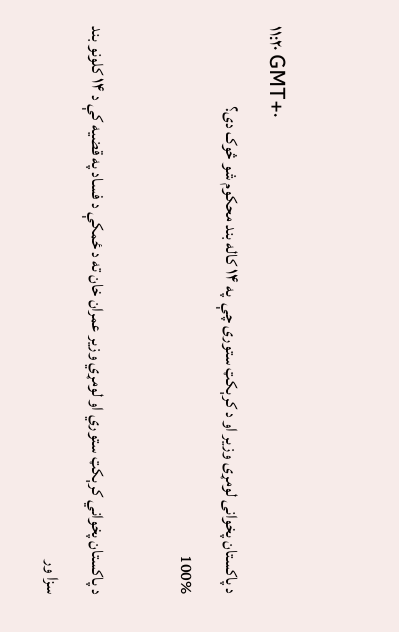۱۱:۲۰ GMT+۰
د پاکستان پخوانی لومړی وزیر او د کرېکټ ستوری چې  په ۱۴ کاله بند محکوم شو څوک دی؟
100%

د پاکستان پخواني کرېکټ ستوري او لومړي وزیر عمران خان ته د ځمکې د فساد په قضیه کې د ۱۴ کلونو بند سزا ور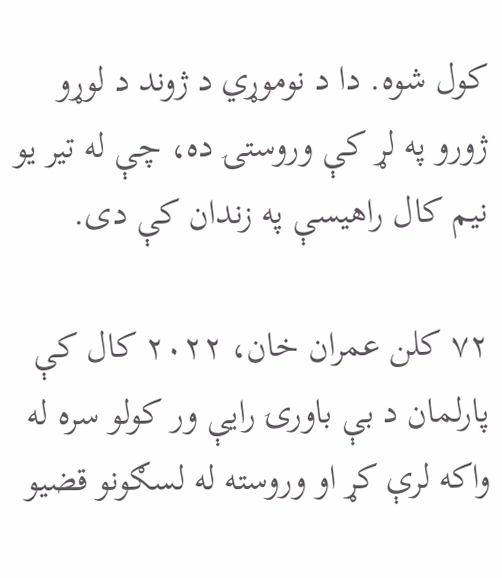کول شوه. دا د نوموړي د ژوند د لوړو ژورو په لړ کې وروستۍ ده، چې له تیر یو نیم کال راهیسې په زندان کې دی.

۷۲ کلن عمران خان، ۲۰۲۲ کال کې پارلمان د بې باورۍ رایې ور کولو سره له واکه لرې کړ او وروسته له لسګونو قضیو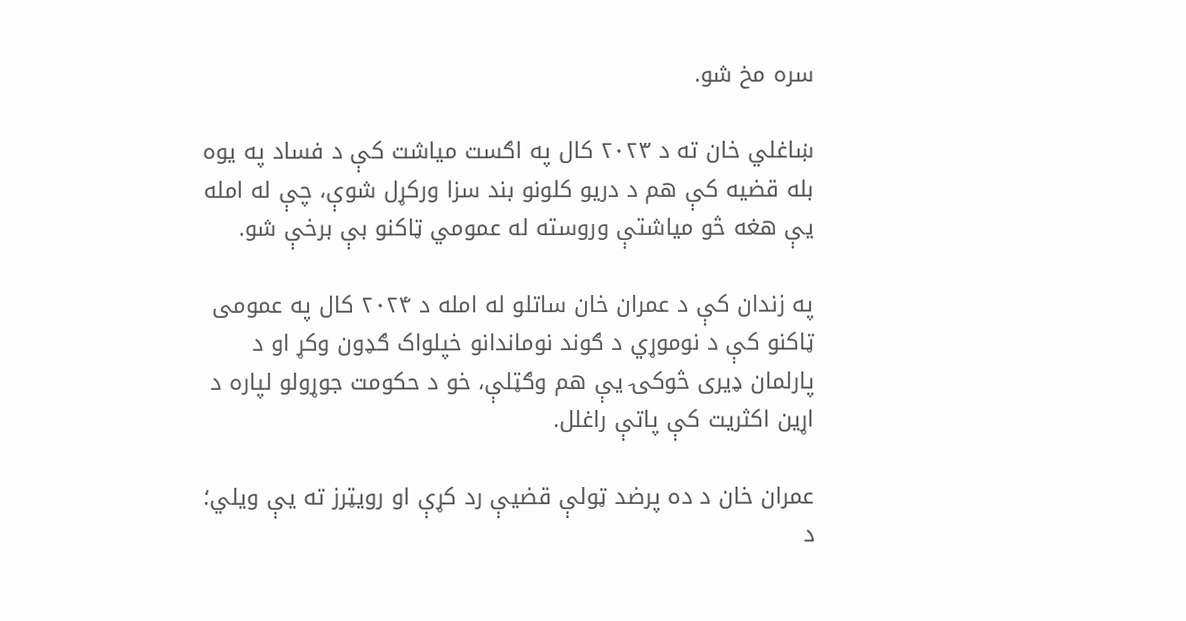سره مخ شو.

ښاغلي خان ته د ۲۰۲۳ کال په اګست میاشت کې د فساد په یوه بله قضیه کې هم د دریو کلونو بند سزا ورکړل شوې، چې له امله یې هغه څو میاشتې وروسته له عمومي ټاکنو بې برخې شو.

په زندان کې د عمران خان ساتلو له امله د ۲۰۲۴ کال په عمومی ټاکنو کې د نوموړي د ګوند نوماندانو خپلواک ګډون وکړ او د پارلمان ډیری څوکۍ یې هم وګټلې، خو د حکومت جوړولو لپاره د اړین اکثریت کې پاتې راغلل.

عمران خان د ده پرضد ټولې قضیې رد کړې او رویټرز ته یې ویلي؛ د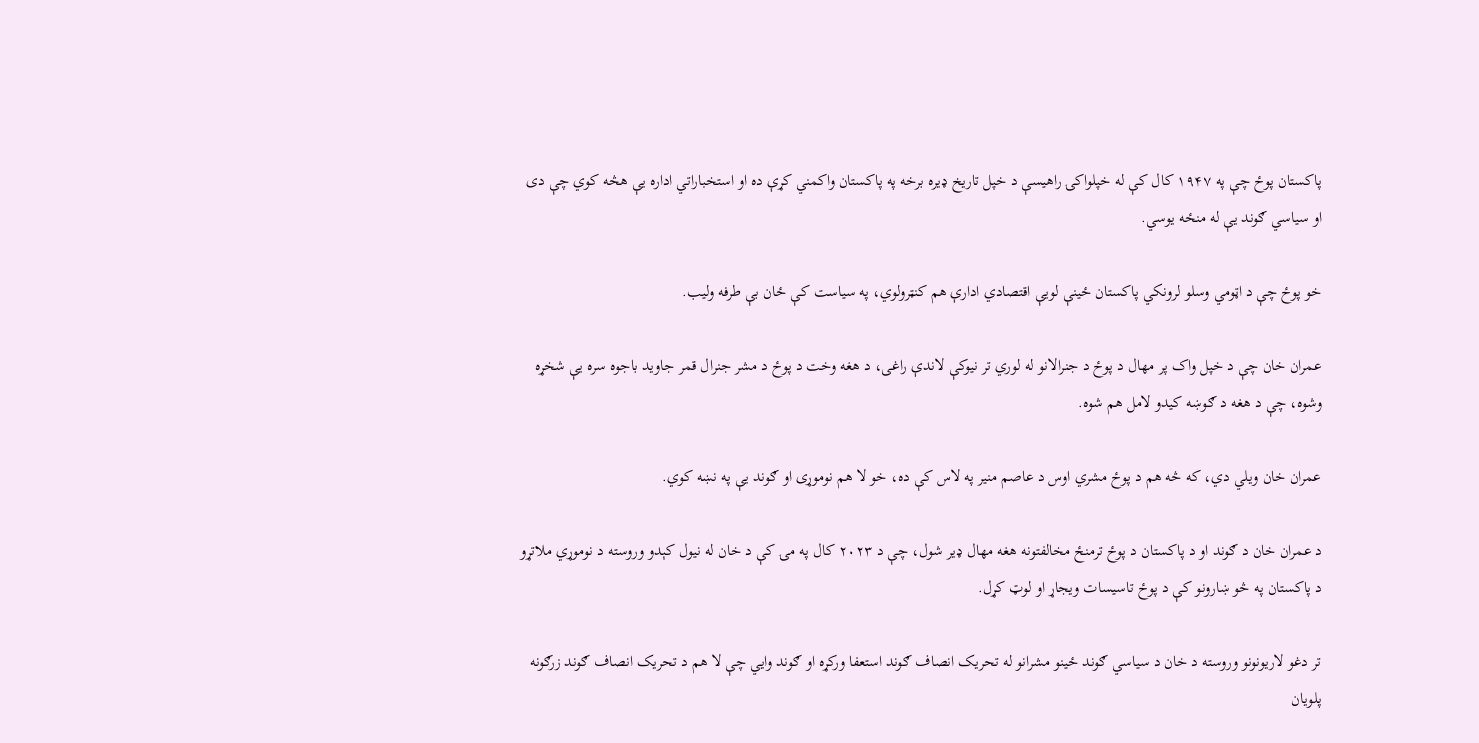پاکستان پوځ چې په ۱۹۴۷ کال کې له خپلواکۍ راهیسې د خپل تاریخ ډیره برخه په پاکستان واکمني کړې ده او استخباراتي اداره یې هڅه کوي چې دی او سیاسي ګوند یې له منځه یوسي.

خو پوځ چې د اټومي وسلو لرونکي پاکستان ځینې لویې اقتصادي ادارې هم کنټرولوي، په سیاست کې ځان بې طرفه وليب.

عمران خان چې د خپل واک پر مهال د پوځ د جنرالانو له لوري تر نیوکې لاندې راغی، د هغه وخت د پوځ د مشر جنرال قمر جاوید باجوه سره یې شخړه وشوه، چې د هغه د ګوښه کیدو لامل هم شوه.

عمران خان ویلي دي، که څه هم د پوځ مشري اوس د عاصم منیر په لاس کې ده، خو لا هم نوموړی او ګوند یې په نښه کوي.

د عمران خان د ګوند او د پاکستان د پوځ ترمنځ مخالفتونه هغه مهال ډیر شول، چې د ۲۰۲۳ کال په مۍ کې د خان له نیول کېدو وروسته د نوموړي ملاتړو د پاکستان په څو ښارونو کې د پوځ تاسیسات ویجاړ او لوټ کړل.

تر دغو لاریونونو وروسته د خان د سیاسي ګوند ځینو مشرانو له تحریک انصاف ګوند استعفا ورکړه او ګوند وايي چې لا هم د تحریک انصاف ګوند زرګونه پلویان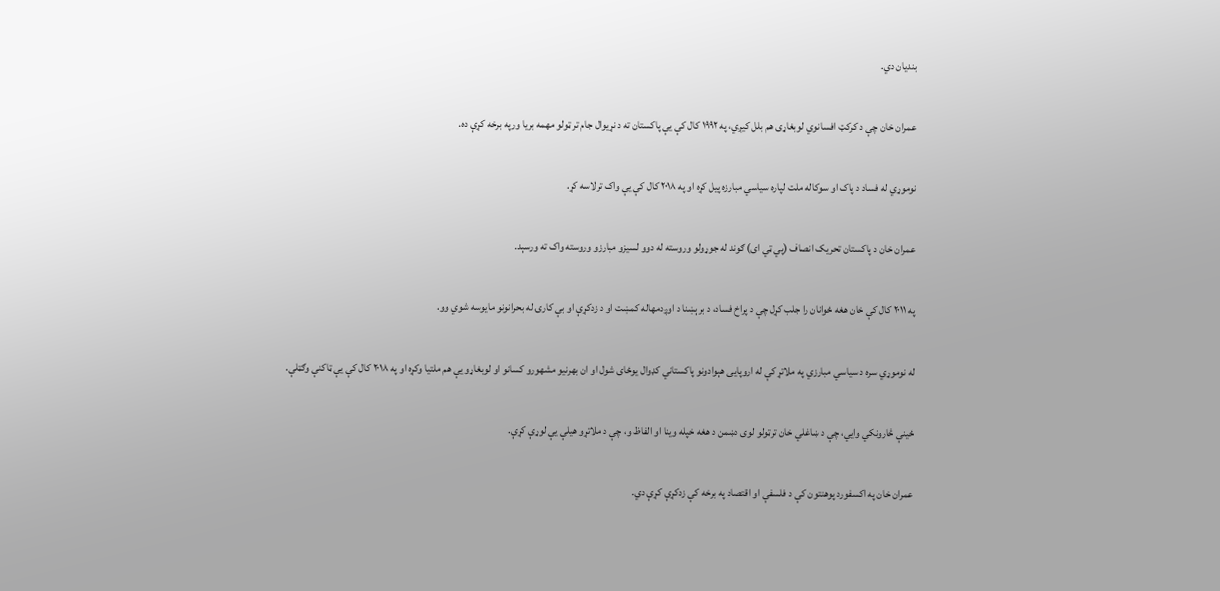بندیان دي.

عمران خان چې د کرکټ افسانوي لوبغاړی هم بلل کیږي، په ۱۹۹۲ کال کې یې پاکستان ته د نړیوال جام تر ټولو مهمه بریا ورپه برخه کړې ده.

نوموړي له فساد د پاک او سوکاله ملت لپاره سیاسي مبارزه پیل کړه او په ۲۰۱۸ کال کې یې واک ترلاسه کړ.

عمران خان د پاکستان تحریک انصاف (پي ټي ای) ګوند له جوړولو وروسته له دوو لسیزو مبارزو وروسته واک ته ورسېد.

په ۲۰۱۱ کال کې خان هغه ځوانان را جلب کړل چې د پراخ فساد، د برېښنا د اوږدمهاله کمښت او د زدکړې او بې کارۍ له بحرانونو مایوسه شوي وو.

له نوموړي سره د سیاسي مبارزي په ملاتړ کې له اروپايی هېوادونو پاکستاني کډوال یوځای شول او ان بهرنیو مشهورو کسانو او لوبغاړو یې هم ملتیا وکړه او په ۲۰۱۸ کال کې یې ټاکنې وګټلې.

ځینې څارونکي وايي، چې د ښاغلي خان ترټولو لوی دښمن د هغه خپله وینا او الفاظ و، چې د ملاتړو هیلې یې لوړې کړې.

عمران خان په اکسفورد پوهنتون کې د فلسفې او اقتصاد په برخه کې زدکړې کړې دي.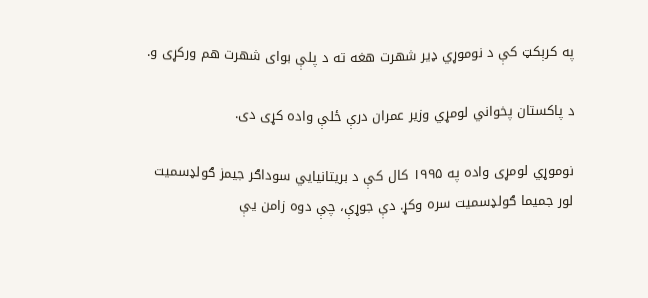په کرېکټ کې د نوموړي ډیر شهرت هغه ته د پلې بوای شهرت هم ورکړی و.

د پاکستان پخواني لومړي وزیر عمران درې ځلې واده کړی دی.

نوموړي لومړی واده په ۱۹۹۵ کال کې د بریتانیايي سوداګر جیمز ګولډسمیت لور جمیما ګولډسمیت سره وکړ. دې جوړې، چې دوه زامن یې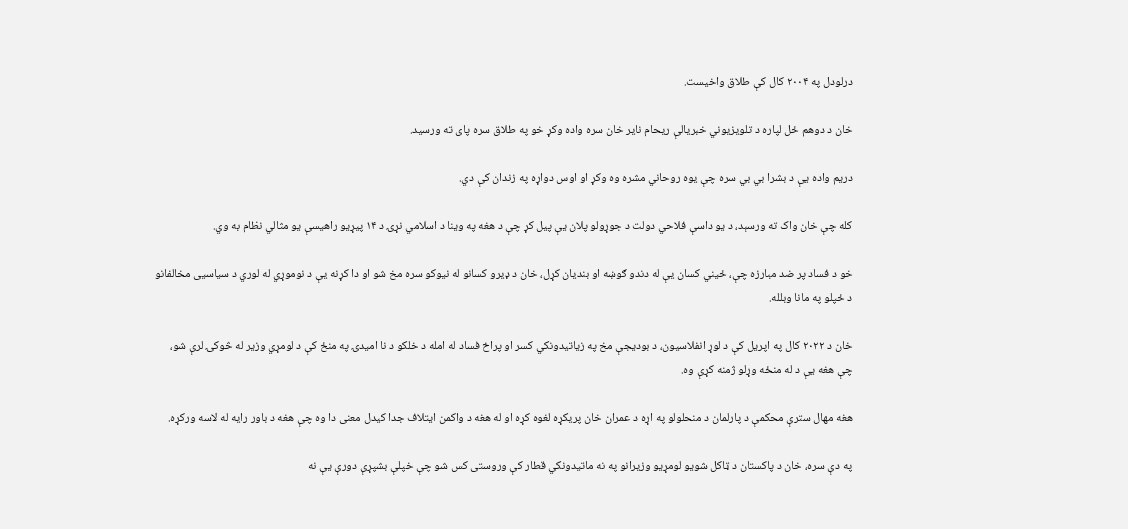درلودل په ۲۰۰۴ کال کې طلاق واخیست.

خان د دوهم ځل لپاره د تلویزیوني خبریالې ریحام نایر خان سره واده وکړ خو په طلاق سره پای ته ورسید.

دریم واده یې د بشرا بي بي سره چې یوه روحاني مشره وه وکړ او اوس دواړه په زندان کې دي.

کله چې خان واک ته ورسېد، د یو داسې فلاحي دولت د جوړولو پلان یې پیل کړ چې د هغه په وینا د اسلامي نړۍ د ۱۴ پیړیو راهیسې یو مثالي نظام به وي.

خو د فساد پر ضد مبارزه چې، ځیني کسان یې له دندو ګوښه او بندیان کړل، خان د ډیرو کسانو له نیوکو سره مخ شو او دا کړنه یې د نوموړي له لوري د سیاسيی مخالفانو د ځپلو په مانا وبلله.

خان د ۲۰۲۲ کال په اپریل کې د لوړ انفلاسیون، د بودیجې مخ په زیاتیدونکي کسر او پراخ فساد له امله د خلکو د نا امیدۍ په منځ کې د لومړي وزیر له څوکۍ لرې شو، چې هغه یې د له منځه وړلو ژمنه کړې وه.

هغه مهال سترې محکمې د پارلمان د منحلولو په اړه د عمران خان پریکړه لغوه کړه او له هغه د واکمن ایتلاف جدا کیدل معنی دا وه چې هغه د باور رایه له لاسه ورکړه.

په دې سره، خان د پاکستان د ټاکل شویو لومړیو وزیرانو په نه ماتیدونکي قطار کې وروستی کس شو چې خپلې بشپړې دورې یې نه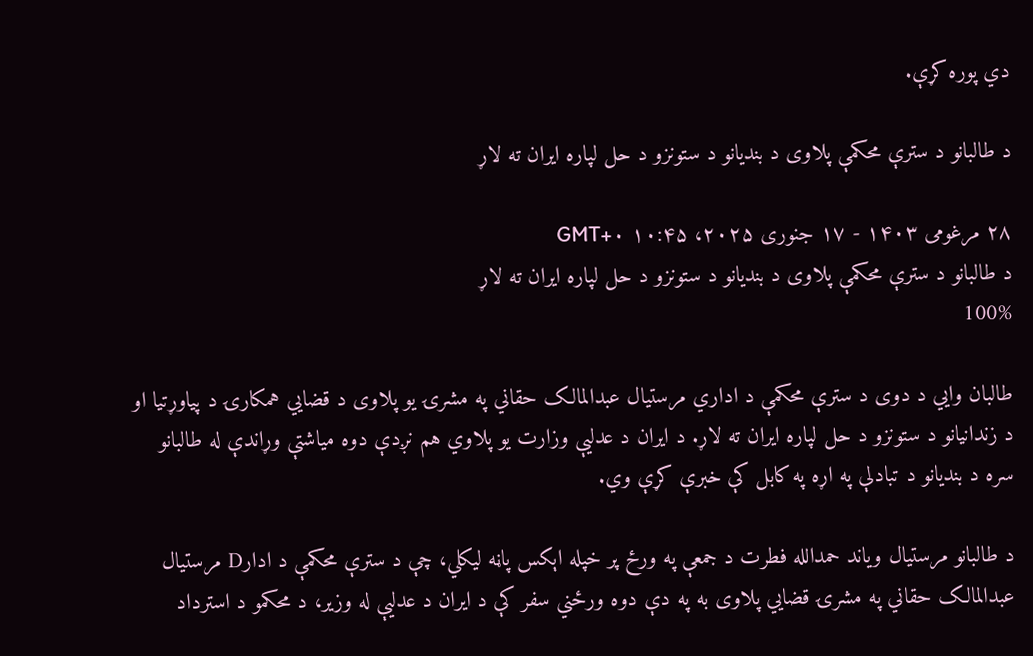دي پوره کړې.

د طالبانو د سترې محکمې پلاوی د بندیانو د ستونزو د حل لپاره ایران ته لاړ

۲۸ مرغومی ۱۴۰۳ - ۱۷ جنوری ۲۰۲۵، ۱۰:۴۵ GMT+۰
د طالبانو د سترې محکمې پلاوی د بندیانو د ستونزو د حل لپاره ایران ته لاړ
100%

طالبان وایي د دوی د سترې محکمې د اداري مرستیال عبدالمالک حقاني په مشرۍ يو پلاوی د قضایي همکارۍ د پياوړتيا او د زندانیانو د ستونزو د حل لپاره ایران ته لاړ. د ایران د عدلیې وزارت یو پلاوي هم نږدې دوه میاشتې وړاندې له طالبانو سره د بندیانو د تبادلې په اړه په کابل کې خبرې کړې وي.

د طالبانو مرستيال ویاند حمدالله فطرت د جمعې په ورځ پر خپله اېکس پاڼه ليکلي، چې د سترې محکمې د ادارD مرستیال عبدالمالک حقاني په مشرۍ قضايي پلاوی به په دې دوه ورځني سفر کې د ایران د عدليې له وزير، د محکمو د استرداد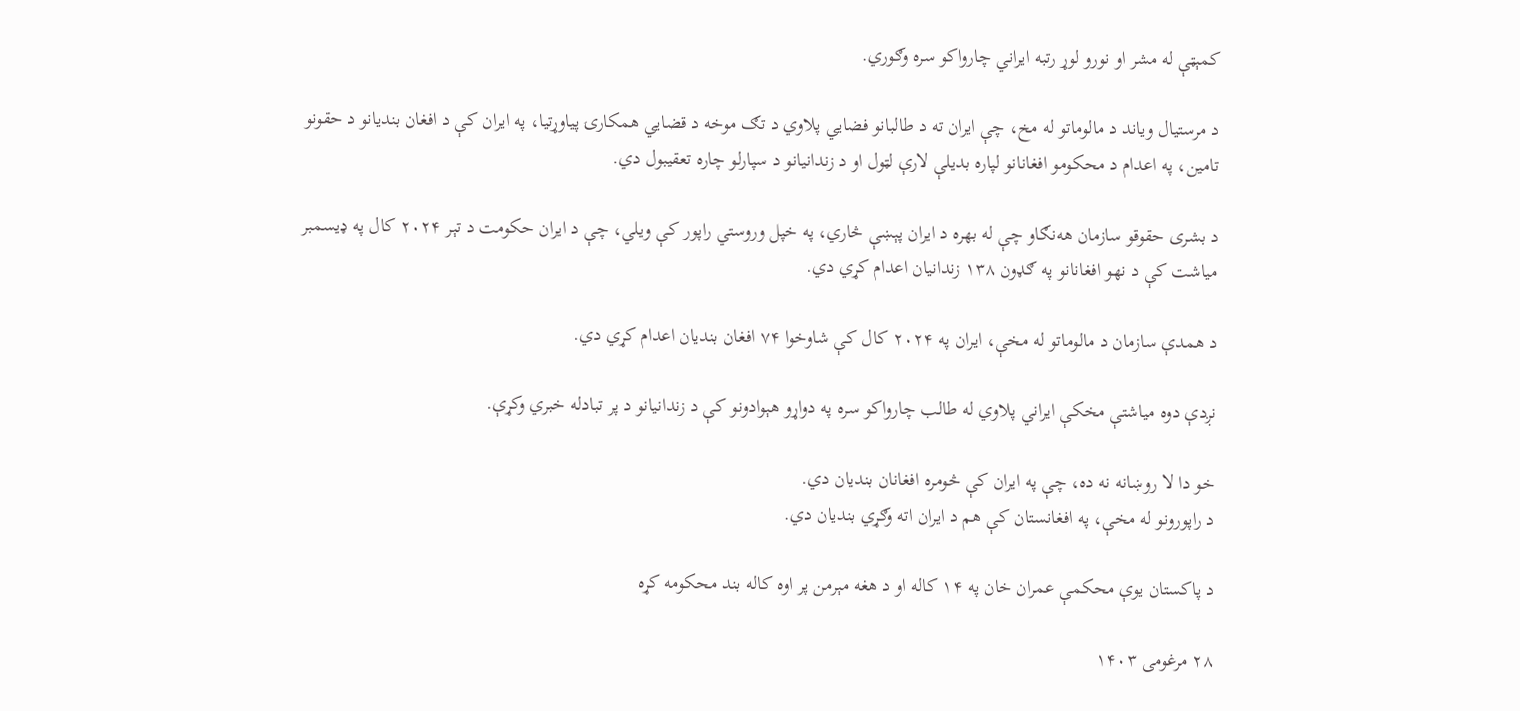کمېټې له مشر او نورو لوړ رتبه ایراني چارواکو سره وګوري.

د مرستیال ویاند د مالوماتو له مخ، چې ایران ته د طالبانو فضايي پلاوي د تګ موخه د قضایي همکارۍ پیاوړتيا، په ایران کې د افغان بنديانو د حقونو تامين، په اعدام د محکومو افغانانو لپاره بديلې لارې لټول او د زندانیانو د سپارلو چاره تعقیبول دي.

د بشری حقوقو سازمان هه‌نګاو چې له بهره د ایران پېښې څاري، په خپل وروستي راپور کې ویلي، چې د ایران حکومت د تېر ۲۰۲۴ کال په ډیسمبر میاشت کې د نهو افغانانو په ګډون ۱۳۸ زندانیان اعدام کړي دي.

د همدې سازمان د مالوماتو له مخې، ایران په ۲۰۲۴ کال کې شاوخوا ۷۴ افغان بندیان اعدام کړي دي.

نږدې دوه میاشتې مخکې ایراني پلاوي له طالب چارواکو سره په دواړو هېوادونو کې د زندانیانو د پر تبادله خبري وکړې.

خو دا لا روښانه نه ده، چې په ایران کې څومره افغانان بندیان دي.
د راپورونو له مخې، په افغانستان کې هم د ایران اته وګړي بندیان دي.

د پاکستان یوې محکمې عمران خان په ۱۴ کاله او د هغه مېرمن پر اوه کاله بند محکومه کړه

۲۸ مرغومی ۱۴۰۳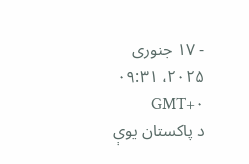- ۱۷ جنوری ۲۰۲۵، ۰۹:۳۱ GMT+۰
د پاکستان یوې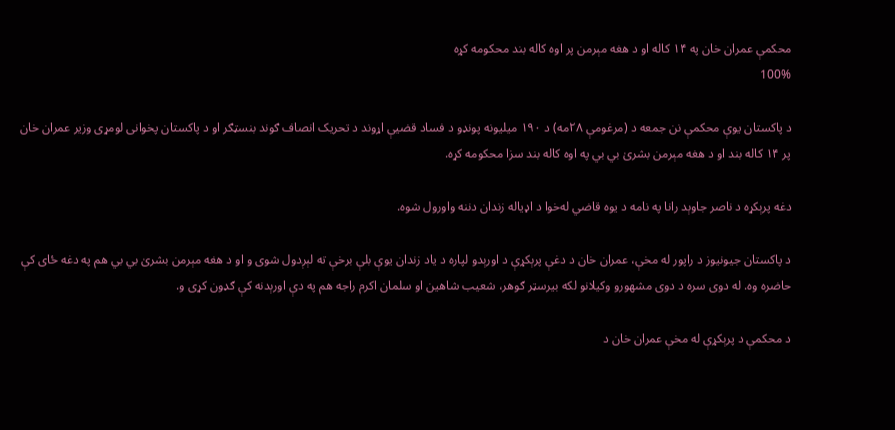محکمې عمران خان په ۱۴ کاله او د هغه مېرمن پر اوه کاله بند محکومه کړه
100%

د پاکستان يوې محکمې نن جمعه د (مرغومې ۲۸مه) د ۱۹۰ میلیونه پونډو د فساد قضیې اړوند د تحریک انصاف ګوند بنسټګر او د پاکستان پخوانی لومړی وزیر عمران خان پر ۱۴ کاله بند او د هغه مېرمن بشریٰ بي بي په اوه کاله بند سزا محکومه کړه.

دغه پرېکړه د ناصر جاوېد رانا په نامه د یوه قاضي له‌خوا د اډیاله زندان دننه واورول شوه.

د پاکستان جیونیوز د راپور له مخې، عمران خان د دغې پرېکړې د اورېدو لپاره د یاد زندان یوې بلې برخې ته لېږدول شوی و او د هغه مېرمن بشریٰ بي بي هم په دغه ځای کې حاضره وه. له دوی سره د دوی مشهورو وکیلانو لکه بیرسټر ګوهر، شعیب شاهین او سلمان اکرم راجه هم په دې اورېدنه کې ګډون کړی و.

د محکمې د پرېکړې له مخې عمران خان د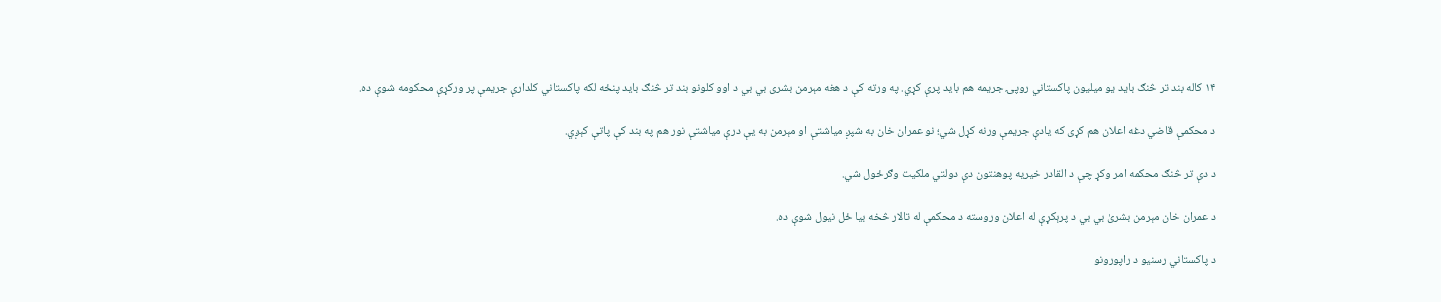۱۴ کاله بند تر څنګ باید یو میلیون پاکستاني روپۍ جریمه هم باید پرې کړي. په ورته کې د هغه مېرمن بشری بي بي د اوو کلونو بند تر څنګ باید پنځه لکه پاکستاني کلدارې جریمې پر ورکړې محکومه شوې ده.

د محکمې قاضي دغه اعلان هم کړی که یادې جریمې ورنه کړل شي؛ نو عمران خان به شپږ میاشتې او مېرمن به یې درې میاشتې نور هم په بند کې پاتې کېږي.

د دې تر څنګ محکمه امر وکړ چې د القادر خیریه پوهنتون دې دولتي ملکیت وګرځول شي.

د عمران خان مېرمن بشریٰ بي بي د پرېکړې له اعلان وروسته د محکمې له تالار څخه بیا ځل نیول شوې ده.

د پاکستاني رسنیو د راپورونو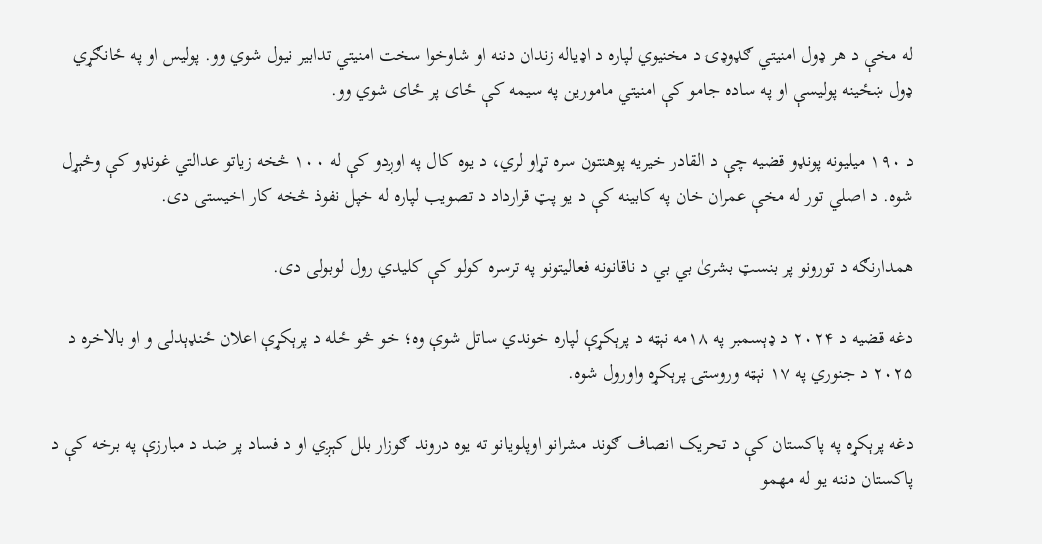له مخې د هر ډول امنیتي ګډوډۍ د مخنیوي لپاره د اډیاله زندان دننه او شاوخوا سخت امنیتي تدابیر نیول شوي وو. پولیس او په ځانګړي ډول ښځينه پولیسې او په ساده جامو کې امنیتي مامورین په سیمه کې ځای پر ځای شوي وو.

د ۱۹۰ میلیونه پونډو قضیه چې د القادر خیریه پوهنتون سره تړاو لري، د یوه کال په اوږدو کې له ۱۰۰ څخه زیاتو عدالتي غونډو کې وڅېړل شوه. د اصلي تور له مخې عمران خان په کابینه کې د یو پټ قرارداد د تصویب لپاره له خپل نفوذ څخه کار اخیستی دی.

همدارنګه د تورونو پر بنسټ بشریٰ بي بي د ناقانونه فعالیتونو په ترسره کولو کې کلیدي رول لوبولی دی.

دغه قضیه د ۲۰۲۴ د ډېسمبر په ۱۸مه نېټه د پرېکړې لپاره خوندي ساتل شوې وه؛ خو څو ځله د پرېکړې اعلان ځنډېدلی و او بالاخره د ۲۰۲۵ د جنوري په ۱۷ نېټه وروستۍ پرېکړه واورول شوه.

دغه پرېکړه په پاکستان کې د تحریک انصاف ګوند مشرانو او‌پلویانو ته یوه دروند ګوزار بلل کېږي او د فساد پر ضد د مبارزې په برخه کې د پاکستان دننه یو له مهمو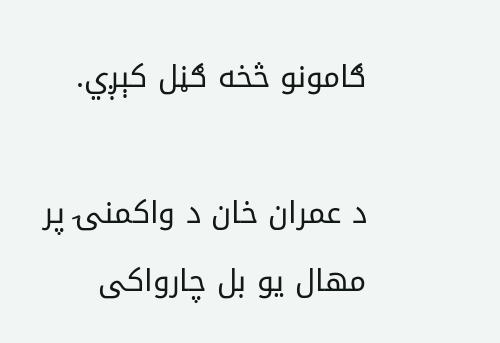ګامونو څخه ګڼل کېږي.

د عمران خان د واکمنۍ پر مهال یو بل چارواکی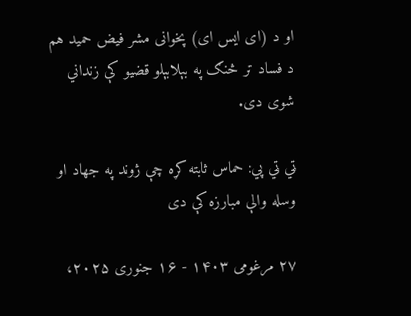او د (ای ایس ای) پخوانی مشر فیض حمید هم د فساد تر څنګ په بېلابېلو قضیو کې زنداني شوی دی.

ټي ټي پي: حماس ثابته کړه چې ژوند په جهاد او وسله والې مبارزه کې دی

۲۷ مرغومی ۱۴۰۳ - ۱۶ جنوری ۲۰۲۵،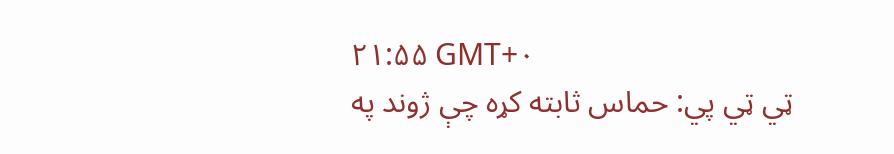۲۱:۵۵ GMT+۰
ټي ټي پي: حماس ثابته کړه چې ژوند په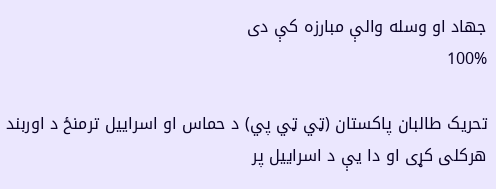جهاد او وسله والې مبارزه کې دی
100%

تحریک طالبان پاکستان (ټي ټي پي) د حماس او اسراییل ترمنځ د اوربند هرکلی کړی او دا یې د اسراییل پر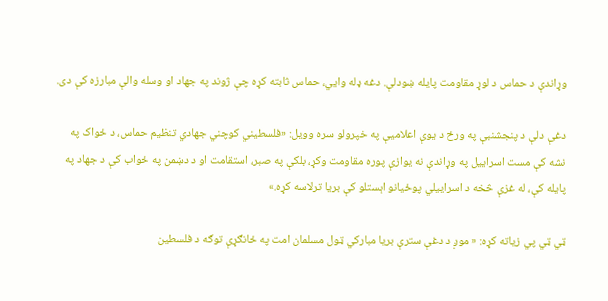وړاندې د حماس د لوړ مقاومت پایله ښودلې. دغه ډله وایي، حماس ثابته کړه چې ژوند په جهاد او وسله والې مبارزه کې دی.

دغې دلې د پنجشنبې په ورځ د یوې اعلامیې په خپرولو سره وویل: «فلسطیني کوچني جهادي تنظیم حماس، د ځواک په نشه کې مست اسراییل په وړاندې نه یوازې پوره مقاومت وکړ، بلکې په صبر، استقامت او د دښمن په ځواب کې د جهاد په پایله کې، له غزې څخه د اسراییلي پوځیانو اېستلو کې بریا ترلاسه کړه.»

ټي ټي پي زیاته کړه: « موږ د دغې سترې بریا مبارکي ټول مسلمان امت په ځانګړې توګه د فلسطین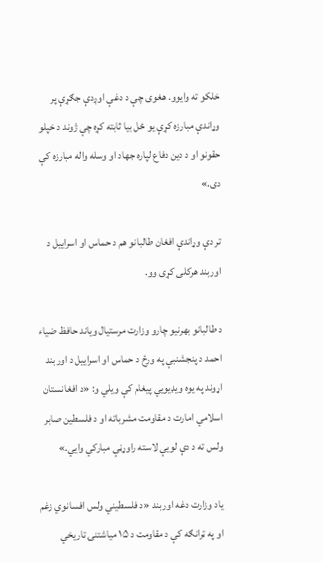خلکو ته وایوو. هغوی چې د دغې اوږدې جګړې پر وړاندې مبارزه کړې یو ځل بیا ثابته کړه چې ژوند د خپلو حقونو او د دین دفاع لپاره جهاد او وسله واله مبارزه کې دی.»

تر دې وړاندې افغان طالبانو هم د حماس او اسراییل د اوربند هرکلی کړی وو.

د طالبانو بهرنیو چارو وزارت مرستیال ویاند حافظ ضياء احمد د پنجشنبې په ورځ د حماس او اسراييل د اوربند اړوند په يوه ويډيويي پیغام کې ویلي و: «د افغانستان اسلامي امارت د مقاومت مشرباته او د فلسطین صابر ولس ته د دې لویې لاسته راوړڼې مبارکي وایي.»

یاد وزارت دغه اوربند «د فلسطيني ولس افسانوي زغم او په ټرانګه کې د مقاومت د ۱۵ میاشتنۍ تاريخي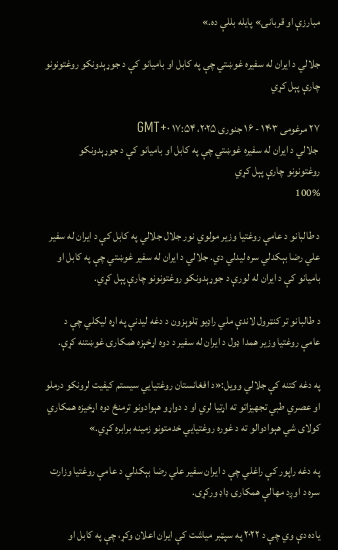مبارزې او قربانۍ» پايله بللې ده.»

جلالي د ایران له سفیره غوښتي چې په کابل او بامیانو کې د جوړېدونکو روغتونونو چارې پېل کړي

۲۷ مرغومی ۱۴۰۳ - ۱۶ جنوری ۲۰۲۵، ۱۷:۵۴ GMT+۰
 جلالي د ایران له سفیره غوښتي چې په کابل او بامیانو کې د جوړېدونکو روغتونونو چارې پېل کړي
100%

د طالبانو د عامې روغتیا وزیر مولوي نور جلال جلالي په کابل کې د ایران له سفیر علي رضا بېکدلي سره لیدلي دي. جلالي د ایران له سفیر غوښتي چې په کابل او بامیانو کې د ایران له لورې د جوړېدونکو روغتونونو چارې پېل کړي.

د طالبانو تر کنټرول لاندې ملي راډيو ټلوېزون د دغه لیدنې په اړه لیکلي چې د عامې روغتیا وزیر همدا ډول د ایران له سفیر د دوه اړخېزه همکارۍ غوښتنه کړې.

په دغه کتنه کې جلالي وویل:«د افغانستان روغتیايي سیستم کیفیت لرونکو درملو او عصري طبي تجهیزاتو ته اړتیا لري او د دواړو هېوادونو ترمنځ دوه اړخیزه همکاري کولای شي هېوادوالو ته د غوره روغتیايي خدمتونو زمینه برابره کړي.»

په دغه راپور کې راغلي چې د ایران سفیر علي رضا بېکدلي د عامې روغتیا وزارت سره د اوږد مهالې همکارۍ ډاډ ورکړی.

یاده دې وي چې د ۲۰۲۲ په سپټبر میاشت کې ایران اعلان وکړ، چې په کابل او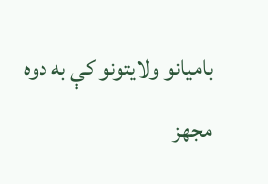بامیانو ولایتونو کې به دوه مجهز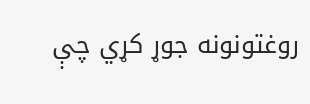روغتونونه جوړ کړي چې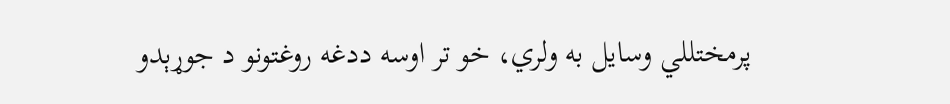پرمختللي وسایل به ولري، خو تر اوسه ددغه روغتونو د جوړېدو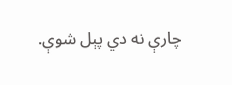چارې نه دي پېل شوې.